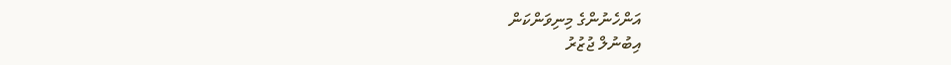އަންހެނުންގެ މިނިވަންކަން
އިބުނުލް ޖުޒުރު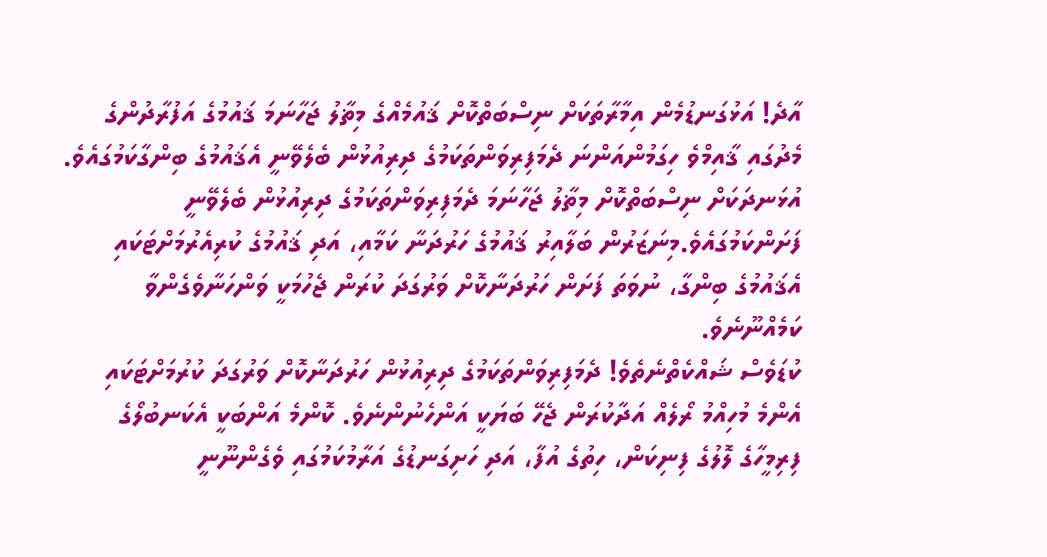އާދެ! އަޅުގަނޑުމެން އިމާރާތަކަށް ނިސްބަތްކޮށް ޤައުމެއްގެ މިޡާލު ޖަހާނަމަ ޤައުމުގެ އަފުރާދުންގެ މެދުގައި ޤާއިމްވެ ހިގަމުންއަންނަ ދެމަފިރިވަންތަކަމުގެ ދިރިއުޅުން ބެލެވޭނީ އެޤައުމުގެ ބިންގާކަމުގައެވެ. އުޅަނދަކަށް ނިސްބަތްކޮށް މިޡާލު ޖަހާނަމަ ދެމަފިރިވަންތަކަމުގެ ދިރިއުޅުން ބެލެވޭނީ ފަށަންކަމުގައެވެ.މިނަޒަރުން ބަލާއިރު ޤައުމުގެ ހަރުދަނާ ކަމާއި، އަދި ޤައުމުގެ ކުރިއެރުމަށްޓަކައި އެޤައުމުގެ ބިންގާ، ނުވަތަ ފަށަން ހަރުދަނާކޮށް ވަރުގަދަ ކުރަން ޖެހުމަކީ ވަންހަނާވެގެންވާ ކަމެއްނޫނެވެ.
ކުޑަވެސް ޝައްކެތްނެތެވެ! ދެމަފިރިވަންތަކަމުގެ ދިރިއުޅުން ހަރުދަނާކޮށް ވަރުގަދަ ކުރުމަށްޓަކައި އެންމެ މުހިއްމު ރޯލެއް އަދާކުރަން ޖެހޭ ބަޔަކީ އަންހެނުންނެވެ. ކޮންމެ އަންބަކީ އެކަނބުލޯގެ ފިރިމީހާގެ ލޮލުގެ ފިނިކަން، ހިތުގެ އުފާ، އަދި ހަށިގަނޑުގެ އަރާމުކަމުގައި ވެގެންނޫނީ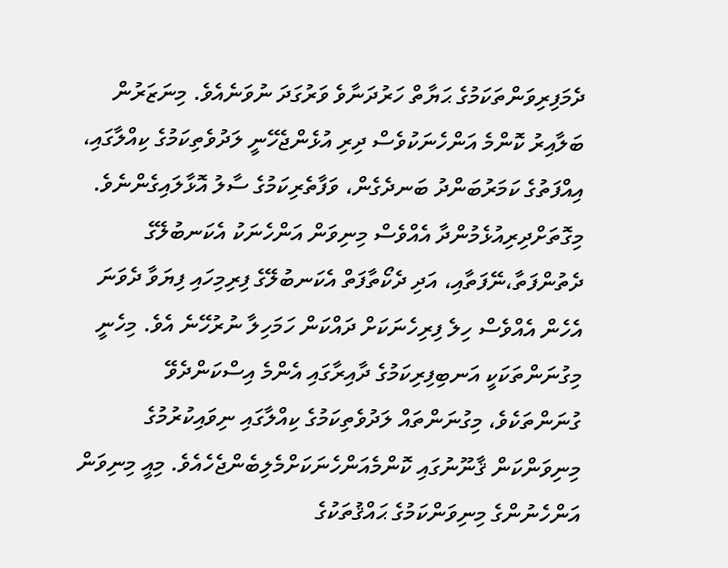ދެމަފިރިވަންތަކަމުގެ ޙަޔާތް ހަރުދަނާވެ ވަރުގަދަ ނުވަނެއެވެ. މިނަޒަރުން ބަލާއިރު ކޮންމެ އަންހެނަކުވެސް ދިރި އުޅެންޖެހޭނީ ލަދުވެތިކަމުގެ ކިއްލާގައި، އިއްފަތުގެ ކަމަރުބަންދު ބަނދެގެން، ވަފާތެރިކަމުގެ ސާލު އޮޅާލައިގެންނެވެ. މިގޮތަށްދިރިއުޅެމުންދާ އެއްވެސް މިނިވަން އަންހެނަކު އެކަނބުލޭގެ ދެތުންފަތާ،ނޭފަތާއި، އަދި ދެކޯތާފަތް އެކަނބުލޭގެ ފިރިމިހައި ފިޔަވާ ދެވަނަ އެހެން އެއްވެސް ހިލެ ފިރިހެނަކަށް ދައްކަން ހަމަހިލާ ނުރުހޭނެ އެވެ. މިހެނީ މިގުނަންތަކަކީ އަނބިފިރިކަމުގެ ދާއިރާގައި އެންމެ އިސްކަންދެވޭ ގުނަންތަކެވެ، މިގުނަންތައް ލަދުވެތިކަމުގެ ކިއްލާގައި ނިވައިކުރުމުގެ މިނިވަންކަން ޤާނޫނުގައި ކޮންމެއަންހެނަކަށްމެލިބެންޖެހެއެވެ. މިއީ މިނިވަން އަންހެނުންގެ މިނިވަންކަމުގެ ޙައްޤުތަކުގެ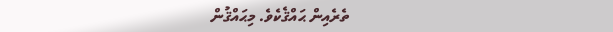ތެރެއިން ޙައްޤެކެވެ. މިޙައްޤުން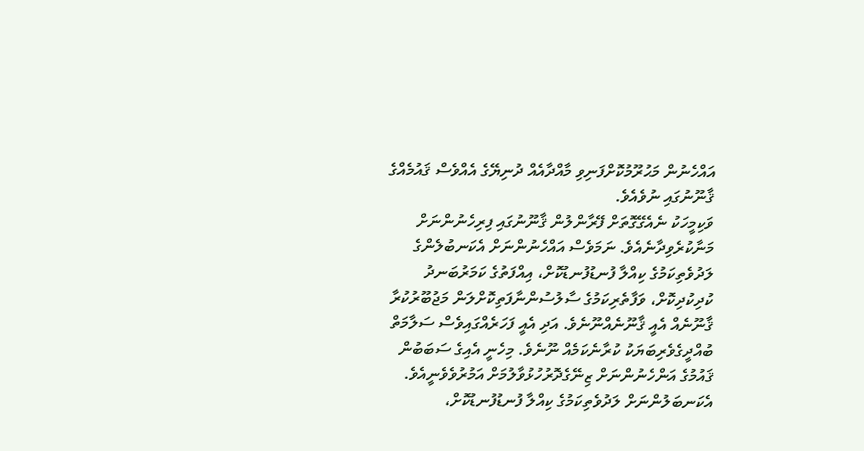އައްހެނުން މަޙުރޫމުކޮށްފަނިވި މާއްދާއެއް ދުނިޔޭގެ އެއްވެސް ޤައުމެއްގެ ޤާނޫނުގައި ނުވެއެވެ.
ވަކިމީހަކު ނެއެގޭގޮތަށް ފޭރާންލުން ޤާނޫނުގައި ފިރިހެނުންނަށް މަނާކުރެވިދާނެއެވެ. ނަމަވެސް އައްހެނުންނަށް އެކަނބުލެންގެ ލަދުވެތިކަމުގެ ކިއްލާ ފުނޑުފުނޑުކޮށް، އިއްފަތުގެ ކަމަރުބަނދު ކުދިކުދިކޮށް، ވަފާތެރިކަމުގެ ސާލުސުންނާފަތިކޮށްލަން މަޖުބޫރުކުރާ ޤާނޫނެއް އެއީ ޤާނޫނެއްނޫނެވެ. އަދި އެއީ ފަހަރެއްގައިވެސް ސަލާމަތް ބުއްދީގެވެރިބަޔަކު ކުރާނެކަމެއް ނޫނެވެ. މިހެނީ އެއިގެ ސަބަބުން ޤައުމުގެ އަންހެނުންނަށް ޒިނޭގެދޮރުހުޅުވާލުމަށް އަމުރުވެވެނީއެވެ. އެކަނބަލުންނަށް ލަދުވެތިކަމުގެ ކިއްލާ ފުނޑުފުނޑުކޮށް،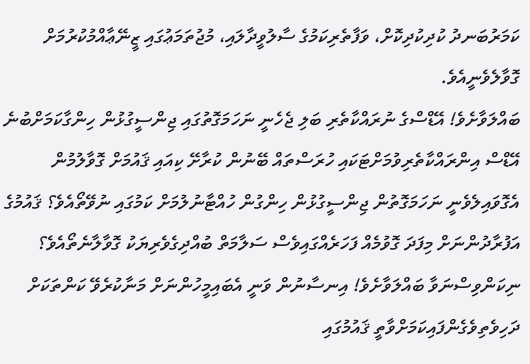ކަމަރުބަނދު ކުދިކުދިކޮށް، ވަފާތެރިކަމުގެ ސާލުވީދާލައި، މުޖުތަމަޢުގައި ޒީނޭޢާއްމުކުރުމަށް ގޮވާލެވެނީއެވެ.
ބައްލަވާށެވެ! އޭޑްސްގެ ނުރައްކާތެރި ބަލި ޖެހެނީ ނަހަމަގޮތުގައި ޖިންސީގުޅުން ހިންގާކަމަށްބުނެ އޭޑްސް އިންރައްކާތެރިވުމަށްޓަކައި ހުރަސްތައް ބޭނުން ކުރާށޭ ކިއައި ޤައުމަށް ގޮވާލުމުން އެގޮވައިލެވެނީ ނަހަމަގޮތުން ޖިންސީގުޅުން ހިންގުން ހުއްޓާނުލުމަށް ކަމުގައި ނުވޭތޯއެވެ؟ ޤައުމުގެ އަފުރާދުންނަށް މިފަދަ ގޮވުމެއް ފަހަރެއްގައިވެސް ސަލާމަތް ބުއްދިގެވެރިޔަކު ގޮވާލާނެތޯއެވެ؟
ނިކަންވިސްނަވާ ބައްލަވާށެވެ! އިނސާނުން ވަނީ އެބައިމީހުންނަށް މަނާކުރެވޭ ކަންތަކަށް ދަހިވެތިވެގެންފައިކަމަށްވާތީ ޤައުމުގައި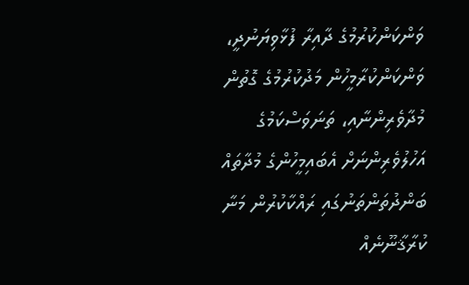ވަންކަންކުރުމުގެ ދާއިރާ ފުޅާވިޔަނުދީ، ވަންކަންކުރާމީހުން މަދުކުރުމުގެ ގޮތުން މުދާވެރިންނާއި، ތަނަވަސްކަމުގެ އަހުލުވެރިންނަށް އެބައިމީހުންގެ މުދާތައް ބަންދުތަންތަނުގައި ރައްކާކުރުން މަނާ ކުރާޤާނޫނެއް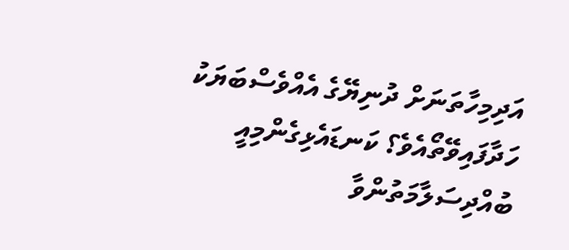އަދިމިހާތަނަށް ދުނިޔޭގެ އެއްވެސްބަޔަކު ހަދާފައިވޭތޯއެވެ؟ ކަނޑައެޅިގެންމިއީ ބުއްދިސަލާމަތުންވާ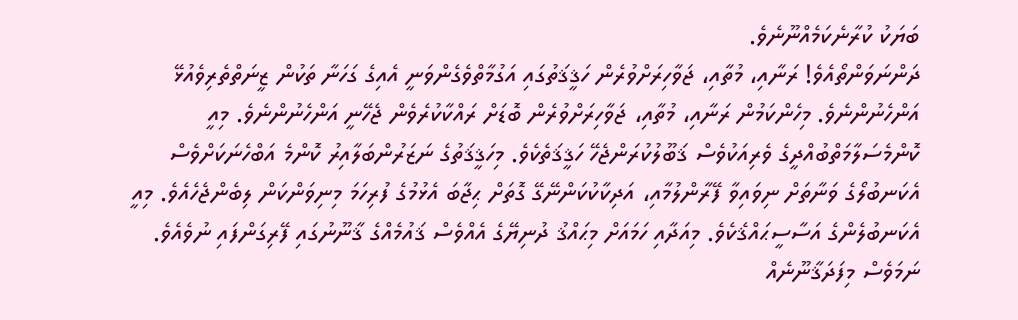ބަޔަކު ކުރާނެކަމެއްނޫނެވެ.
ދަންނަވަންތޯއެވެ! ރަނާއި، މުތާއި، ޖަވާހިރަށްވުރެން ހަޤީޤަތުގައި އަގުމާތްވެގެންވަނީ އެއިގެ ގަހަނާ ތަކުން ޒީނަތްތެރިވެއުޅޭ އަންހެނުންނެވެ. މިހެންކަމުން ރަނާއި، މުތާއި، ޖަވާހިރަށްވުރެން ބޮޑަށް ރައްކާކުރެވެން ޖެހޭނީ އަންހެނުންނެވެ. މިއީ ކޮންމެސަލާމަތްބުއްދީގެ ވެރިއަކުވެސް ޤަބޫލުކުރަންޖެހޭ ހަޤީޤަތެކެވެ. މިހަޤީޤަތުގެ ނަޒަރުންބަލާއިރު ކޮންމެ އަބްހެނަކަށްވެސް އެކަނބުލޯގެ ވަނާތަށް ނިވައިވާ ފޭރާންލުމާއި، އަދިކާކުކަންނޭގޭ ގޮތަށް ޙިޖާބަ އެޅުމުގެ ފުރިހަމަ މިނިވަންކަން ލިބެންޖެހެއެވެ. މިއީ އެކަނބުލެންގެ އަސާސީޙައްޤެކެވެ. މިއަދާއި ހަމައަށް މިޙައްޤު ދުނިޔޭގެ އެއްވެސް ޤައުމެއްގެ ޤާނޫނުގައި ފޭރިގަންފައި ނުވެއެވެ.
ނަމަވެސް މިފަދަޤާނޫނެއް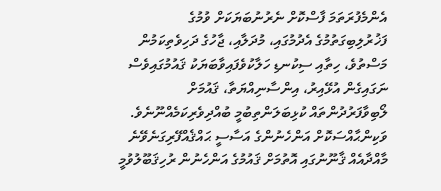އެންމެފުރަތަމަ ފާސްކޮށް ނެރުނުބަޔަކަށް ވުމުގެ ފަޚުރުލިބިގަތުމުގެ އެދުމުގައި، މުދަލާއި، ޖާހުގެ ދަހިވެތިކަމުން މަސްތުވެ، ހިތާއި ސިކުނޑި ހަލާކުވެފައިވާބަޔަކު ޤައުމުގައިވެސް ނަގައިގެން އުޅޭއިރު، އިންސާނިއްޔަތާ، ޤައުމަށް ލޯބިވާފަރުދުންތައް ކުޅިބަލަންތިބުމީ ބުއްދިވެރިކަމެއްނޫނެވެ. ވަކިންޙާއްސަކޮށް އަންހެނުންގެ އަސާސީ ޙައްޤެއްފޭރިގަނެވޭނެ މާއްދާއެއް ޤާނޫނުގައި އޮތުމަށް ޤައުމުގެ އަންހެނުން ރުހިޤަބޫލުވުމީ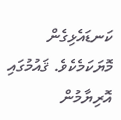ކަނޑައެޅިގެން މޮޔަކަމެކެވެ. ޤައުމުގައި އޮރިޔާމުން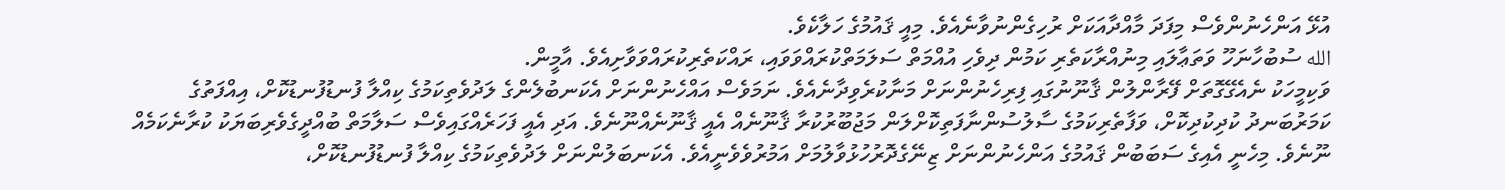އުޅޭ އަންހެނުންވެސް މިފަދަ މާއްދާއަކަށް ރުހިގެންނުވާނެއެވެ. މިއީ ޤައުމުގެ ހަލާކެވެ.
الله ސުބުހާނަހޫ ވަތަޢާލައި މިނުއްރާކަތެރި ކަމުން ދިވެހި އުއްމަތް ސަލަމަތްކުރައްވަވައި، ރައްކަތެރިކުރައްވަވާށިއެވެ. އާމީން.
ވަކިމީހަކު ނެއެގޭގޮތަށް ފޭރާންލުން ޤާނޫނުގައި ފިރިހެނުންނަށް މަނާކުރެވިދާނެއެވެ. ނަމަވެސް އައްހެނުންނަށް އެކަނބުލެންގެ ލަދުވެތިކަމުގެ ކިއްލާ ފުނޑުފުނޑުކޮށް، އިއްފަތުގެ ކަމަރުބަނދު ކުދިކުދިކޮށް، ވަފާތެރިކަމުގެ ސާލުސުންނާފަތިކޮށްލަން މަޖުބޫރުކުރާ ޤާނޫނެއް އެއީ ޤާނޫނެއްނޫނެވެ. އަދި އެއީ ފަހަރެއްގައިވެސް ސަލާމަތް ބުއްދީގެވެރިބަޔަކު ކުރާނެކަމެއް ނޫނެވެ. މިހެނީ އެއިގެ ސަބަބުން ޤައުމުގެ އަންހެނުންނަށް ޒިނޭގެދޮރުހުޅުވާލުމަށް އަމުރުވެވެނީއެވެ. އެކަނބަލުންނަށް ލަދުވެތިކަމުގެ ކިއްލާ ފުނޑުފުނޑުކޮށް،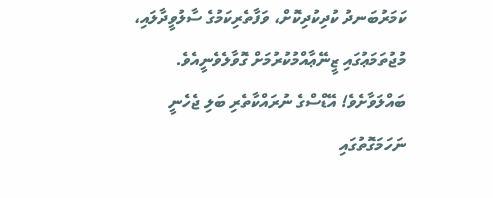ކަމަރުބަނދު ކުދިކުދިކޮށް، ވަފާތެރިކަމުގެ ސާލުވީދާލައި، މުޖުތަމަޢުގައި ޒީނޭޢާއްމުކުރުމަށް ގޮވާލެވެނީއެވެ.
ބައްލަވާށެވެ! އޭޑްސްގެ ނުރައްކާތެރި ބަލި ޖެހެނީ ނަހަމަގޮތުގައި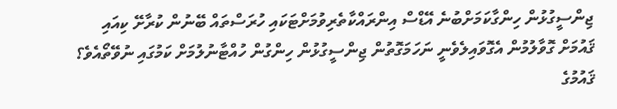ޖިންސީގުޅުން ހިންގާކަމަށްބުނެ އޭޑްސް އިންރައްކާތެރިވުމަށްޓަކައި ހުރަސްތައް ބޭނުން ކުރާށޭ ކިއައި ޤައުމަށް ގޮވާލުމުން އެގޮވައިލެވެނީ ނަހަމަގޮތުން ޖިންސީގުޅުން ހިންގުން ހުއްޓާނުލުމަށް ކަމުގައި ނުވޭތޯއެވެ؟ ޤައުމުގެ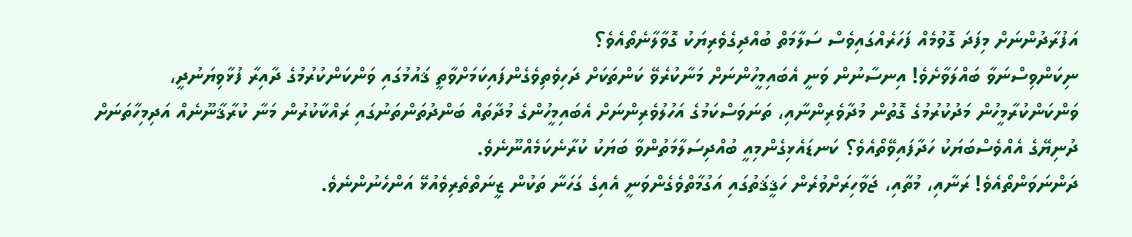އަފުރާދުންނަށް މިފަދަ ގޮވުމެއް ފަހަރެއްގައިވެސް ސަލާމަތް ބުއްދިގެވެރިޔަކު ގޮވާލާނެތޯއެވެ؟
ނިކަންވިސްނަވާ ބައްލަވާށެވެ! އިނސާނުން ވަނީ އެބައިމީހުންނަށް މަނާކުރެވޭ ކަންތަކަށް ދަހިވެތިވެގެންފައިކަމަށްވާތީ ޤައުމުގައި ވަންކަންކުރުމުގެ ދާއިރާ ފުޅާވިޔަނުދީ، ވަންކަންކުރާމީހުން މަދުކުރުމުގެ ގޮތުން މުދާވެރިންނާއި، ތަނަވަސްކަމުގެ އަހުލުވެރިންނަށް އެބައިމީހުންގެ މުދާތައް ބަންދުތަންތަނުގައި ރައްކާކުރުން މަނާ ކުރާޤާނޫނެއް އަދިމިހާތަނަށް ދުނިޔޭގެ އެއްވެސްބަޔަކު ހަދާފައިވޭތޯއެވެ؟ ކަނޑައެޅިގެންމިއީ ބުއްދިސަލާމަތުންވާ ބަޔަކު ކުރާނެކަމެއްނޫނެވެ.
ދަންނަވަންތޯއެވެ! ރަނާއި، މުތާއި، ޖަވާހިރަށްވުރެން ހަޤީޤަތުގައި އަގުމާތްވެގެންވަނީ އެއިގެ ގަހަނާ ތަކުން ޒީނަތްތެރިވެއުޅޭ އަންހެނުންނެވެ.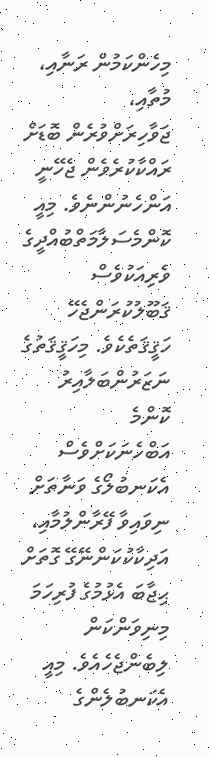މިހެންކަމުން ރަނާއި، މުތާއި، ޖަވާހިރަށްވުރެން ބޮޑަށް ރައްކާކުރެވެން ޖެހޭނީ އަންހެނުންނެވެ. މިއީ ކޮންމެސަލާމަތްބުއްދީގެ ވެރިއަކުވެސް ޤަބޫލުކުރަންޖެހޭ ހަޤީޤަތެކެވެ. މިހަޤީޤަތުގެ ނަޒަރުންބަލާއިރު ކޮންމެ އަބްހެނަކަށްވެސް އެކަނބުލޯގެ ވަނާތަށް ނިވައިވާ ފޭރާންލުމާއި، އަދިކާކުކަންނޭގޭ ގޮތަށް ޙިޖާބަ އެޅުމުގެ ފުރިހަމަ މިނިވަންކަން ލިބެންޖެހެއެވެ. މިއީ އެކަނބުލެންގެ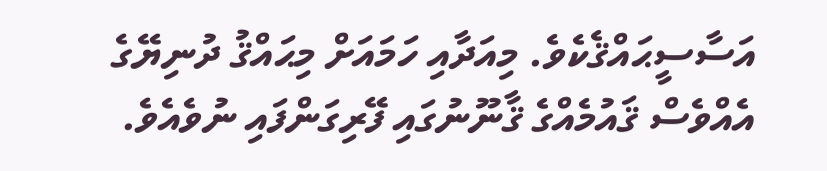އަސާސީޙައްޤެކެވެ. މިއަދާއި ހަމައަށް މިޙައްޤު ދުނިޔޭގެ އެއްވެސް ޤައުމެއްގެ ޤާނޫނުގައި ފޭރިގަންފައި ނުވެއެވެ.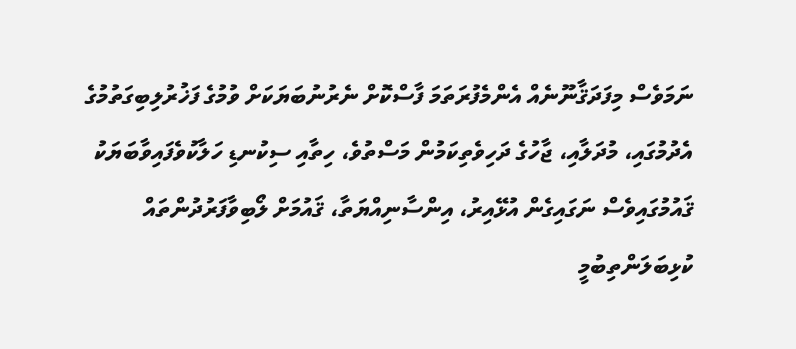ނަމަވެސް މިފަދަޤާނޫނެއް އެންމެފުރަތަމަ ފާސްކޮށް ނެރުނުބަޔަކަށް ވުމުގެ ފަޚުރުލިބިގަތުމުގެ އެދުމުގައި، މުދަލާއި، ޖާހުގެ ދަހިވެތިކަމުން މަސްތުވެ، ހިތާއި ސިކުނޑި ހަލާކުވެފައިވާބަޔަކު ޤައުމުގައިވެސް ނަގައިގެން އުޅޭއިރު، އިންސާނިއްޔަތާ، ޤައުމަށް ލޯބިވާފަރުދުންތައް ކުޅިބަލަންތިބުމީ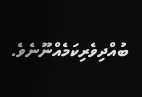ބުއްދިވެރިކަމެއްނޫނެވެ.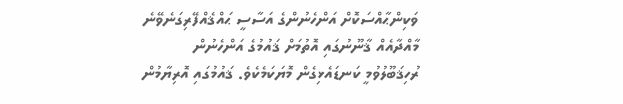ވަކިންޙާއްސަކޮށް އަންހެނުންގެ އަސާސީ ޙައްޤެއްފޭރިގަނެވޭނެ މާއްދާއެއް ޤާނޫނުގައި އޮތުމަށް ޤައުމުގެ އަންހެނުން ރުހިޤަބޫލުވުމީ ކަނޑައެޅިގެން މޮޔަކަމެކެވެ. ޤައުމުގައި އޮރިޔާމުން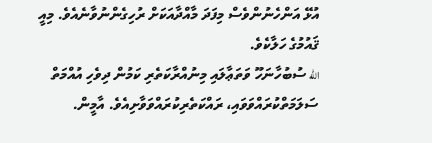އުޅޭ އަންހެނުންވެސް މިފަދަ މާއްދާއަކަށް ރުހިގެންނުވާނެއެވެ. މިއީ ޤައުމުގެ ހަލާކެވެ.
الله ސުބުހާނަހޫ ވަތަޢާލައި މިނުއްރާކަތެރި ކަމުން ދިވެހި އުއްމަތް ސަލަމަތްކުރައްވަވައި، ރައްކަތެރިކުރައްވަވާށިއެވެ. އާމީން.